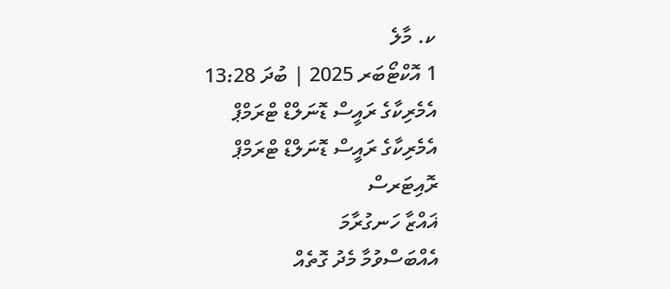ކ. މާލެ
1 އޮކްޓޯބަރ 2025 | ބުދަ 13:28
އެމެރިކާގެ ރައީސް ޑޮނަލްޑް ޓްރަމްޕް
އެމެރިކާގެ ރައީސް ޑޮނަލްޑް ޓްރަމްޕް
ރޮއިޓަރސް
ޣައްޒާ ހަނގުރާމަ
އެއްބަސްވުމާ މެދު ގޮތެއް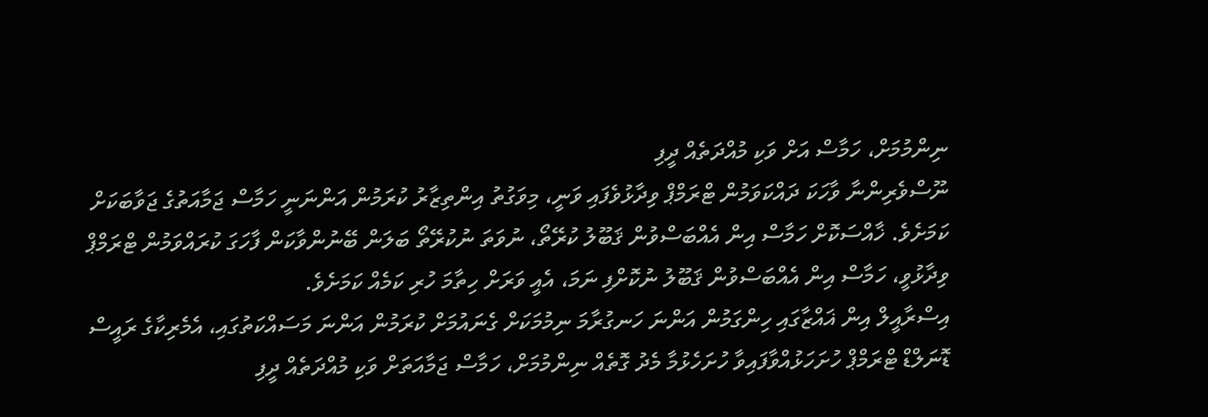ނިންމުމަށް، ހަމާސް އަށް ވަކި މުއްދަތެއް ދީފި
ނޫސްވެރިންނާ ވާހަކަ ދައްކަވަމުން ޓްރަމްޕް ވިދާޅުވެފައި ވަނީ، މިވަގުތު އިންތިޒާރު ކުރަމުން އަންނަނީ ހަމާސް ޖަމާއަތުގެ ޖަވާބަކަށް ކަމަށެވެ. ޚާއްސަކޮށް ހަމާސް އިން އެއްބަސްވުން ޤަބޫލު ކުރޭތޯ، ނުވަތަ ނުކުރޭތޯ ބަލަން ބޭނުންވާކަން ފާހަގަ ކުރައްވަމުން ޓްރަމްޕް ވިދާޅުވީ، ހަމާސް އިން އެއްބަސްވުން ޤަބޫލު ނުކޮށްފި ނަމަ، އެއީ ވަރަށް ހިތާމަ ހުރި ކަމެއް ކަމަށެވެ.
އިސްރާއީލް އިން ޣައްޒާގައި ހިންގަމުން އަންނަ ހަނގުރާމަ ނިމުމަކަށް ގެނައުމަށް ކުރަމުން އަންނަ މަސައްކަތުގައި، އެމެރިކާގެ ރައީސް ޑޮނަލްޑް ޓްރަމްޕް ހުށަހަޅުއްވާފައިވާ ހުށަހެޅުމާ މެދު ގޮތެއް ނިންމުމަށް، ހަމާސް ޖަމާއަތަށް ވަކި މުއްދަތެއް ދީފި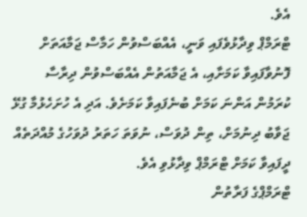އެވެ.
ޓްރަމްޕް ވިދާޅުވެފައި ވަނީ، އެއްބަސްވުން ހަމާސް ޖަމާއަތަށް ފޮނުވާފައިވާ ކަމަށާއި، އެ ޖަމާއަތުން އެއްބަސްވުން ދިރާސާ ކުރަމުން އަންނަ ކަމަށް ބުނެފައިވާ ކަމަށެވެ. އަދި އެ ހުށަހެޅުމާ ގުޅޭ ޖަވާބު ދިނުމަށް، ތިން ދުވަސް، ނުވަތަ ހަތަރު ދުވަހުގެ މުއްދަތެއް ދީފައިވާ ކަމަށް ޓްރަމްޕް ވިދާޅުވި އެވެ.
ޓްރަމްޕްގެ ފަރާތުން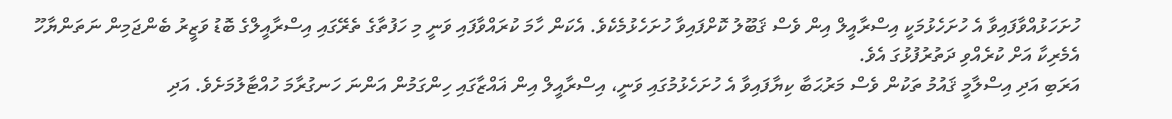ހުށަހަޅުއްވާފައިވާ އެ ހުށަހެޅުމަކީ އިސްރާއީލް އިން ވެސް ޤަބޫލު ކޮށްފައިވާ ހުށަހެޅުމެކެވެ. އެކަން ހާމަ ކުރައްވާފައި ވަނީ މި ހަފުތާގެ ތެރޭގައި އިސްރާއީލްގެ ބޮޑު ވަޒީރު ބެންޖަމިން ނަތަންޔާހޫ އެމެރިކާ އަށް ކުރެއްވި ދަތުރުފުޅުގަ އެވެ.
އަރަބި އަދި އިސްލާމީ ޤައުމު ތަކުން ވެސް މަރުޙަބާ ކިޔާފައިވާ އެ ހުށަހެޅުމުގައި ވަނީ، އިސްރާއީލް އިން ޣައްޒާގައި ހިންގަމުން އަންނަ ހަނގުރާމަ ހުއްޓާލުމަށެވެ. އަދި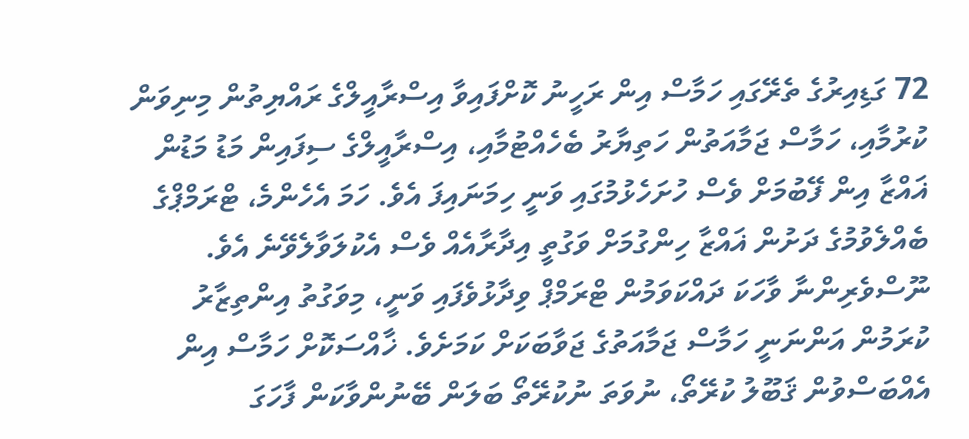72 ގަޑިއިރުގެ ތެރޭގައި ހަމާސް އިން ރަހީނު ކޮށްފައިވާ އިސްރާއީލްގެ ރައްޔިތުން މިނިވަން ކުރުމާއި، ހަމާސް ޖަމާއަތުން ހަތިޔާރު ބެހެއްޓުމާއި، އިސްރާއީލްގެ ސިފައިން މަޑު މަޑުން ޣައްޒާ އިން ފޭބުމަށް ވެސް ހުށަހެޅުމުގައި ވަނީ ހިމަނައިފަ އެވެ. ހަމަ އެހެންމެ، ޓްރަމްޕްގެ ބެއްލެވުމުގެ ދަށުން ޣައްޒާ ހިންގުމަށް ވަގުތީ އިދާރާއެއް ވެސް އެކުލަވާލެވޭނެ އެވެ.
ނޫސްވެރިންނާ ވާހަކަ ދައްކަވަމުން ޓްރަމްޕް ވިދާޅުވެފައި ވަނީ، މިވަގުތު އިންތިޒާރު ކުރަމުން އަންނަނީ ހަމާސް ޖަމާއަތުގެ ޖަވާބަކަށް ކަމަށެވެ. ޚާއްސަކޮށް ހަމާސް އިން އެއްބަސްވުން ޤަބޫލު ކުރޭތޯ، ނުވަތަ ނުކުރޭތޯ ބަލަން ބޭނުންވާކަން ފާހަގަ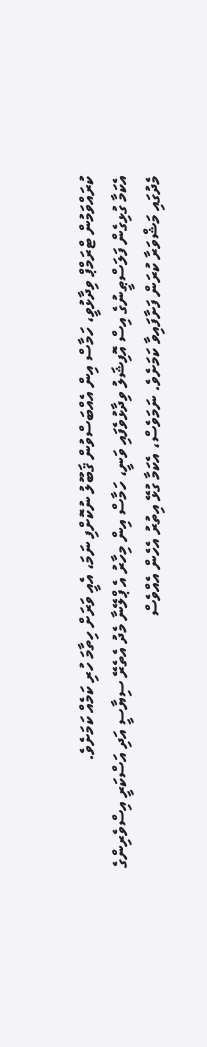ކުރައްވަމުން ޓްރަމްޕް ވިދާޅުވީ، ހަމާސް އިން އެއްބަސްވުން ޤަބޫލު ނުކޮށްފި ނަމަ، އެއީ ވަރަށް ހިތާމަ ހުރި ކަމެއް ކަމަށެވެ.
އެކަމާ ގުޅިގެން ފަލަސްޠީނުގެ އިސް އޮފިޝަލު ވިދާޅުވެފައި ވަނީ، ހަމާސް އިން މިހާރު އެ ޕްލޭނާ މެދު އެތެރޭ ސިޔާސީ އަދި އަސްކަރީ އިސްވެރިންގެ މެދުގައި މަޝްވަރާ ކުރަން ފަށާފައިވާ ކަމަށެވެ. ނަމަވެސް، އެކަމާ ގުޅޭ އިތުރު އެހެން އެއްވެސް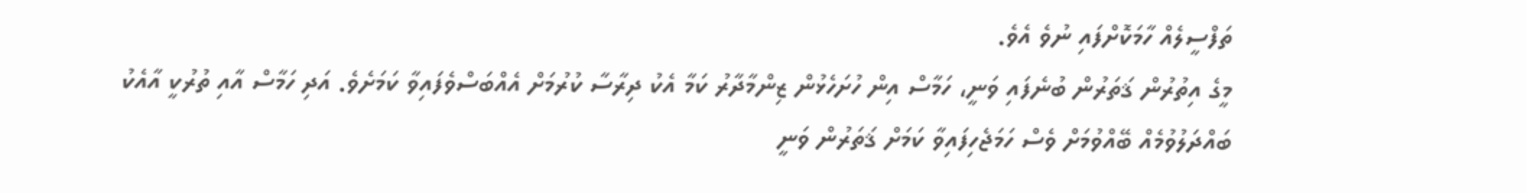ތަފްސީލެއް ހާމަކޮށްފައި ނުވެ އެވެ.
މީގެ އިތުރުން ޤަތަރުން ބުނެފައި ވަނީ، ހަމާސް އިން ހުށަހެޅުން ޒިންމާދާރު ކަމާ އެކު ދިރާސާ ކުރުމަށް އެއްބަސްވެފައިވާ ކަމަށެވެ. އަދި ހަމާސް އާއި ތުރުކީ އާއެކު ބައްދަލުވުމެއް ބޭއްވުމަށް ވެސް ހަމަޖެހިފައިވާ ކަމަށް ޤަތަރުން ވަނީ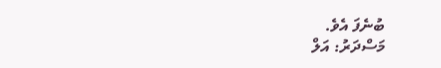ބުނެފަ އެވެ.
މަސްދަރު: އަލް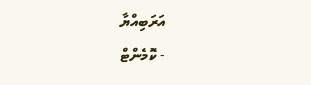އަރަބިއްޔާ
- ކޮމެންޓް